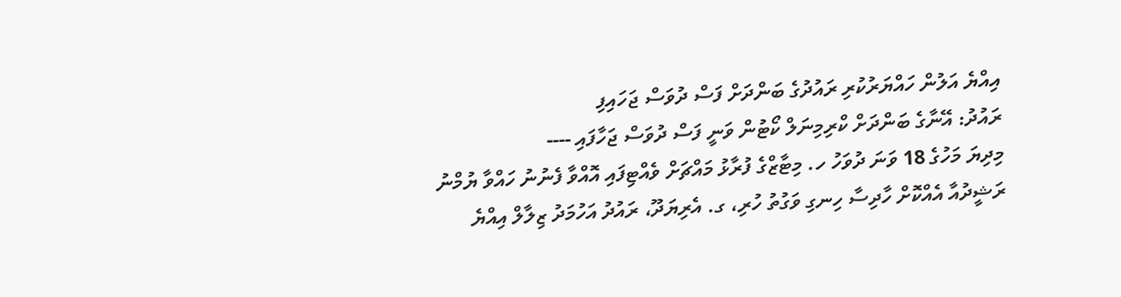އިއްޔެ އަލުން ހައްޔަރުކުރި ރައުދުގެ ބަންދަށް ފަސް ދުވަސް ޖަހައިފި
ރައުދު: އޭނާގެ ބަންދަށް ކްރިމިނަލް ކޯޓުން ވަނީ ފަސް ދުވަސް ޖަހާފައި ----
މިދިޔަ މަހުގެ 18 ވަނަ ދުވަހު ހ. މިޓާޒްގެ ފުރާޅު މައްޗަށް ވެއްޓިފައި އޮއްވާ ފެނުނު ހައްވާ ޔުމްނު ރަޝީދުއާ އެއްކޮށް ހާދިސާ ހިނގި ވަގުތު ހުރި، ގ. އެރިޔަދޫ، ރައުދު އަހުމަދު ޒިލާލް އިއްޔެ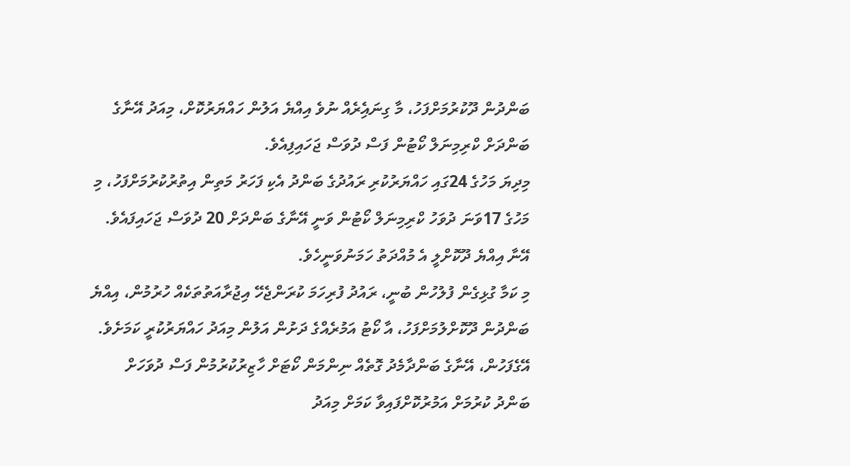ބަންދުން ދޫކުރުމަށްފަހު، މާ ގިނައިެރެއް ނުވެ އިއްޔެ އަލުން ހައްޔަރުކޮށް، މިއަދު އޭނާގެ ބަންދަށް ކްރިމިނަލް ކޯޓުން ފަސް ދުވަސް ޖަހައިފިއެވެ.
މިދިޔަ މަހުގެ 24ގައި ހައްޔަރުކުރި ރައުދުގެ ބަންދު އެކި ފަހަރު މަތިން އިތުރުކުރުމަށްފަހު، މި މަހުގެ 17ވަނަ ދުވަހު ކްރިމިނަލް ކޯޓުން ވަނީ އޭނާގެ ބަންދަށް 20 ދުވަސް ޖަހައިފައެވެ. އޭނާ އިއްޔެ ދޫކޮށްލީ އެ މުއްދަތު ހަމަނުވަނީހެވެ.
މި ކަމާ ގުޅިގެން ފުލުހުން ބުނީ، ރައުދު ފުރިހަމަ ކުރަންޖެހޭ އިޖުރާއަތުތަކެއް ހުރުމުން، އިއްޔެ ބަންދުން ދޫކޮށްލުމަށްފަހު، އާ ކޯޓު އަމުރެއްގެ ދަށުން އަލުން މިއަދު ހައްޔަރުކުރީ ކަމަށެވެ.
އޭގެފަހުން، އޭނާގެ ބަންދާމެދު ގޮތެއް ނިންމަން ކޯޓަށް ހާޒިރުކުރުމުން ފަސް ދުވަހަށް ބަންދު ކުރުމަށް އަމުރުކޮށްފައިވާ ކަމަށް މިއަދު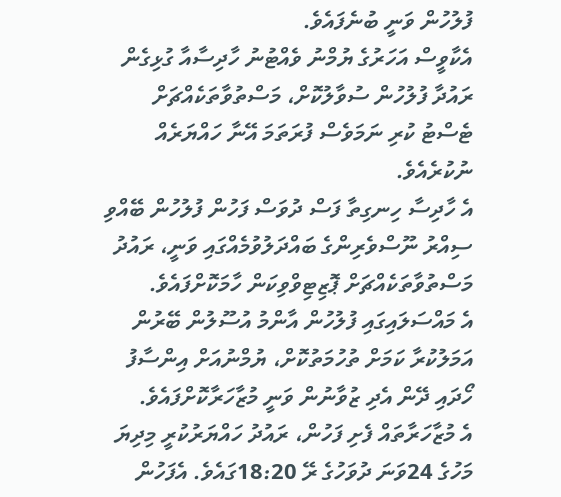ފުލުހުން ވަނީ ބުނެފައެވެ.
އެކާވީސް އަހަރުގެ ޔުމްނު ވެއްޓުނު ހާދިސާއާ ގުޅިގެން ރައުދާ ފުލުހުން ސުވާލުކޮށް، މަސްތުވާތަކެއްޗަށް ޓެސްޓު ކުރި ނަމަވެސް ފުރަތަމަ އޭނާ ހައްޔަރެއް ނުކުރެއެވެ.
އެ ހާދިސާ ހިނގިތާ ފަސް ދުވަސް ފަހުން ފުލުހުން ބޭއްވި ސިއްރު ނޫސްވެރިންގެ ބައްދަލުވުމެއްގައި ވަނީ، ރައުދު މަސްތުވާތަކެއްޗަށް ޕޮޒިޓިވްވިކަން ހާމަކޮށްފައެވެ.
އެ މައްސަލައިގައި ފުލުހުން އާންމު އުސޫލުން ބޭރުން އަމަލުކުރާ ކަމަށް ތުހުމަތުކޮށް، ޔުމްނުއަށް އިންސާފު ހޯދައި ދޭން އެދި ޒުވާނުން ވަނީ މުޒާހަރާކޮށްފައެވެ.
އެ މުޒާހަރާތައް ފެށި ފަހުން، ރައުދު ހައްޔަރުކުރީ މިދިޔަ މަހުގެ 24ވަނަ ދުވަހުގެ ރޭ 18:20ގައެވެ. އެފަހުން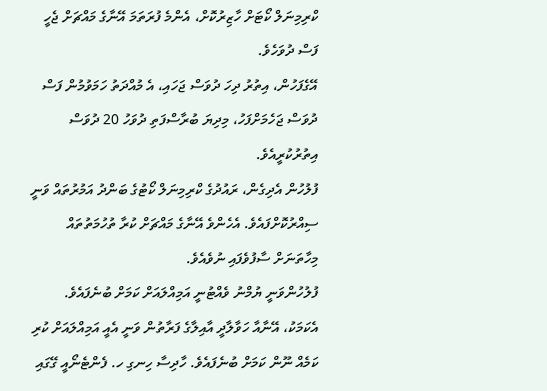ކްރިމިނަލް ކޯޓަށް ހާޒިރުކޮށް، އެންމެ ފުރަތަމަ އޭނާގެ މައްޗަށް ޖެހީ ފަސް ދުވަހެވެ.
އޭގެފަހުން، އިތުރު ދިހަ ދުވަސް ޖަހައި، އެ މުއްދަތު ހަމަވުމުން ފަސް ދުވަސް ޖަހެމަށްފަހު، މިދިޔަ ބުރާސްފަތި ދުވަހު 20 ދުވަސް އިތުރުކުރީއެވެ.
ފުލުހުން އެދިގެން، ރައުދުގެ ކްރިމިނަލް ކޯޓުގެ ބަންދު އަމުރުތައް ވަނީ ސިއްރުކޮށްފައެވެ. އެހެންވެ އޭނާގެ މައްޗަށް ކުރާ ތުހުމަތުތައް މިހާތަނަށް ސާފުވެފައި ނުވެއެވެ.
ފުލުހުންވަނީ ޔުމްނު ވެއްޓުނީ އަމިއްލައަށް ކަމަށް ބުނެފައެވެ.
އެކަމަކު، އޭނާއާ ހަވާލާދީ އާއިލާގެ ފަރާތުން ވަނީ އެއީ އަމިއްލައަށް ކުރި ކަމެއް ނޫން ކަމަށް ބުނެފައެވެ. ހާދިސާ ހިނގި ހ. ފެންޓެނޯއީ ގޭގައި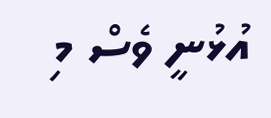އުޅުނީ ވެސް މި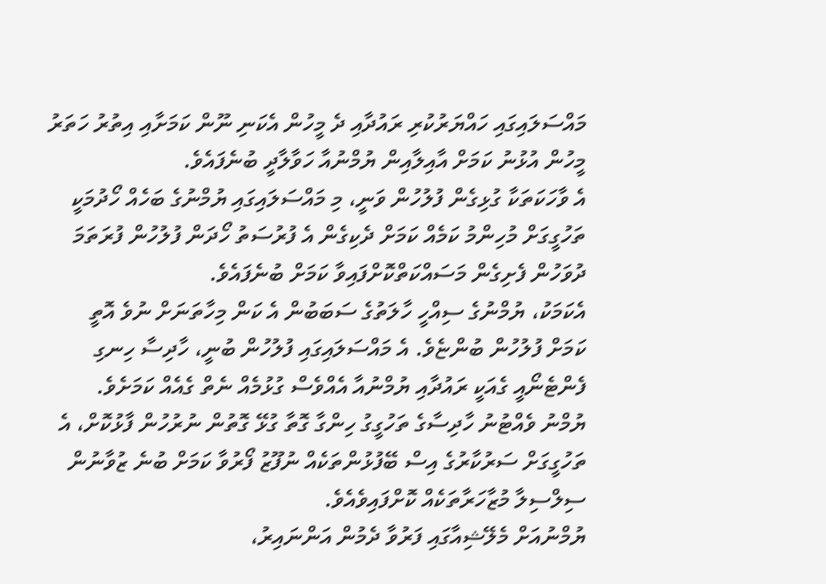މައްސަލައިގައި ހައްޔަރުކުރި ރައުދާއި ދެ މީހުން އެކަނި ނޫން ކަމަށާއި އިތުރު ހަތަރު މީހުން އުޅުނު ކަމަށް އާއިލާއިން ޔުމްނުއާ ހަވާލާދީ ބުނެފައެވެ.
އެ ވާހަކަތަކާ ގުޅިގެން ފުލުހުން ވަނީ، މި މައްސަލައިގައި ޔުމްނުގެ ބަހެއް ހޯދުމަކީ ތަހުގީގަށް މުހިންމު ކަމެއް ކަމަށް ދެކިގެން އެ ފުރުސަތު ހޯދަން ފުލުހުން ފުރަތަމަ ދުވަހުން ފެށިގެން މަސައްކަތްކޮށްފައިވާ ކަމަށް ބުނެފައެވެ.
އެކަމަކު، ޔުމްނުގެ ސިއްހީ ހާލަތުގެ ސަބަބުން އެ ކަން މިހާތަނަށް ނުވެ އޮތީ ކަމަށް ފުލުހުން ބުންޏެވެ. އެ މައްސަލައިގައި ފުލުހުން ބުނީ، ހާދިސާ ހިނގި ފެންޓެނޯއީ ގެއަކީ ރައުދާއި ޔުމްނުއާ އެއްވެސް ގުޅުމެއް ނެތް ގެއެއް ކަމަށެވެ.
ޔުމްނު ވެއްޓުނު ހާދިސާގެ ތަހުގީގު ހިންގާ ގޮތާ ގުޅޭ ގޮތުން ނުރުހުން ފާޅުކޮށް، އެ ތަހުގީގަށް ސަރުކާރުގެ އިސް ބޭފުޅުންތަކެއް ނުފޫޒު ފޯރުވާ ކަމަށް ބުނެ ޒުވާނުން ސިލްސިލާ މުޒާހަރާތަކެއް ކޮށްފައިވެއެވެ.
ޔުމްނުއަށް މެލޭޝިއާގައި ފަރުވާ ދެމުން އަންނައިރު،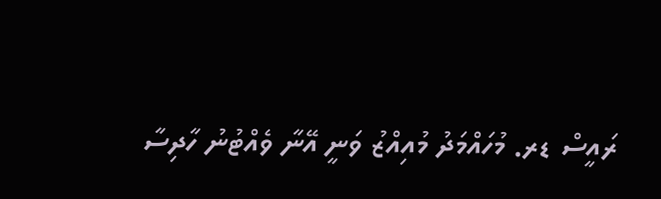ރައީސް ޑރ. މުހައްމަދު މުއިއްޒު ވަނީ އޭނާ ވެއްޓުނު ހާދިސާ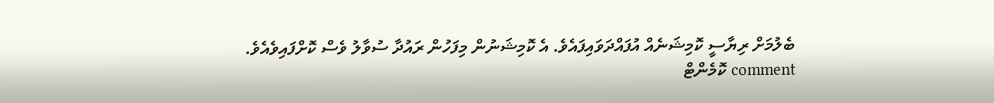ބެލުމަށް ރިޔާސީ ކޮމިޝަނެއް އުފައްދަވައިފައެވެ. އެ ކޮމިޝަނުން މިފަހުން ރައުދާ ސުވާލު ވެސް ކޮށްފައިވެއެވެ.
comment ކޮމެންޓް